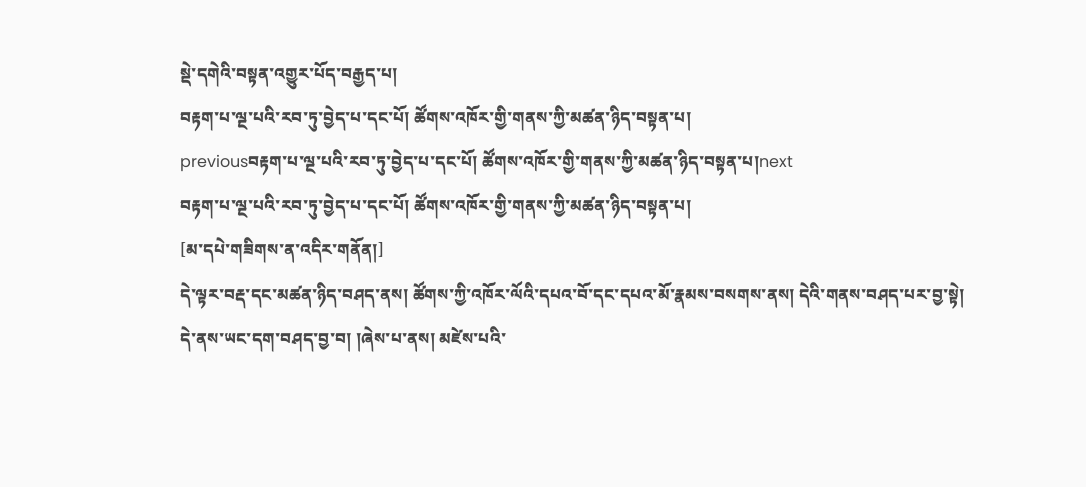སྡེ་དགེའི་བསྟན་འགྱུར་པོད་བརྒྱད་པ།
བརྟག་པ་ལྔ་པའི་རབ་ཏུ་བྱེད་པ་དང་པོ། ཚོགས་འཁོར་གྱི་གནས་ཀྱི་མཚན་ཉིད་བསྟན་པ།
previousབརྟག་པ་ལྔ་པའི་རབ་ཏུ་བྱེད་པ་དང་པོ། ཚོགས་འཁོར་གྱི་གནས་ཀྱི་མཚན་ཉིད་བསྟན་པ།next
བརྟག་པ་ལྔ་པའི་རབ་ཏུ་བྱེད་པ་དང་པོ། ཚོགས་འཁོར་གྱི་གནས་ཀྱི་མཚན་ཉིད་བསྟན་པ།
[མ་དཔེ་གཟིགས་ན་འདིར་གནོན།]
དེ་ལྟར་བརྡ་དང་མཚན་ཉིད་བཤད་ནས། ཚོགས་ཀྱི་འཁོར་ལོའི་དཔའ་བོ་དང་དཔའ་མོ་རྣམས་བསགས་ནས། དེའི་གནས་བཤད་པར་བྱ་སྟེ། དེ་ནས་ཡང་དག་བཤད་བྱ་བ། །ཞེས་པ་ནས། མཛེས་པའི་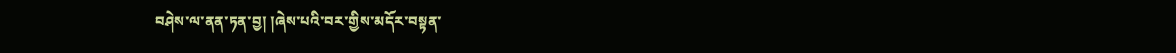བཤེས་ལ་ནན་ཏན་བྱ། །ཞེས་པའི་བར་གྱིས་མདོར་བསྟན་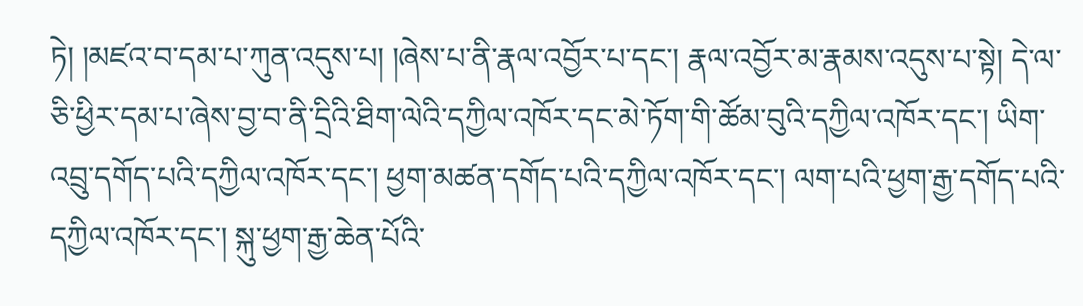ཏེ། །མཛའ་བ་དམ་པ་ཀུན་འདུས་པ། །ཞེས་པ་ནི་རྣལ་འབྱོར་པ་དང་། རྣལ་འབྱོར་མ་རྣམས་འདུས་པ་སྟེ། དེ་ལ་ཅི་ཕྱིར་དམ་པ་ཞེས་བྱ་བ་ནི་དྲིའི་ཐིག་ལེའི་དཀྱིལ་འཁོར་དང་མེ་ཏོག་གི་ཚོམ་བུའི་དཀྱིལ་འཁོར་དང་། ཡིག་འབྲུ་དགོད་པའི་དཀྱིལ་འཁོར་དང་། ཕྱག་མཚན་དགོད་པའི་དཀྱིལ་འཁོར་དང་། ལག་པའི་ཕྱག་རྒྱ་དགོད་པའི་དཀྱིལ་འཁོར་དང་། སྐུ་ཕྱག་རྒྱ་ཆེན་པོའི་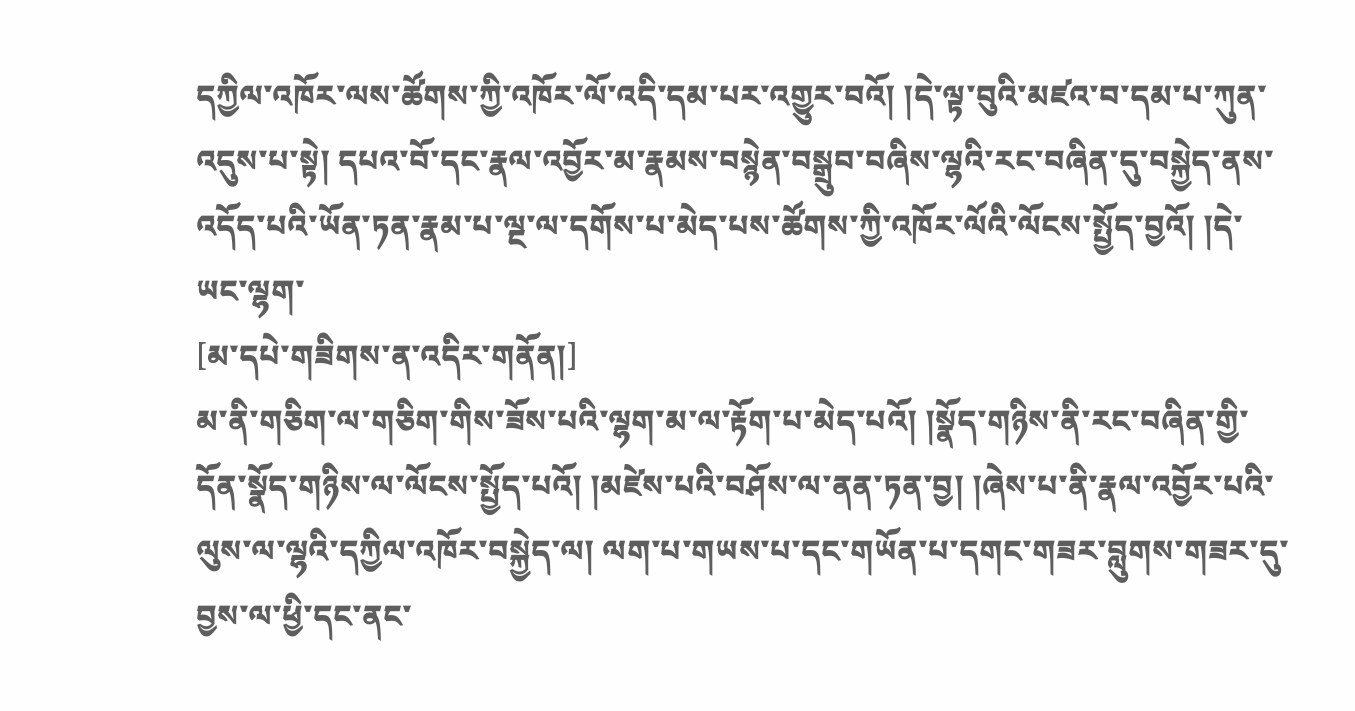དཀྱིལ་འཁོར་ལས་ཚོགས་ཀྱི་འཁོར་ལོ་འདི་དམ་པར་འགྱུར་བའོ། །དེ་ལྟ་བུའི་མཛའ་བ་དམ་པ་ཀུན་འདུས་པ་སྟེ། དཔའ་བོ་དང་རྣལ་འབྱོར་མ་རྣམས་བསྙེན་བསྒྲུབ་བཞིས་ལྷའི་རང་བཞིན་དུ་བསྐྱེད་ནས་འདོད་པའི་ཡོན་ཏན་རྣམ་པ་ལྔ་ལ་དགོས་པ་མེད་པས་ཚོགས་ཀྱི་འཁོར་ལོའི་ལོངས་སྤྱོད་བྱའོ། །དེ་ཡང་ལྷག་
[མ་དཔེ་གཟིགས་ན་འདིར་གནོན།]
མ་ནི་གཅིག་ལ་གཅིག་གིས་ཟོས་པའི་ལྷག་མ་ལ་རྟོག་པ་མེད་པའོ། །སྣོད་གཉིས་ནི་རང་བཞིན་གྱི་དོན་སྣོད་གཉིས་ལ་ལོངས་སྤྱོད་པའོ། །མཛེས་པའི་བཤོས་ལ་ནན་ཏན་བྱ། །ཞེས་པ་ནི་རྣལ་འབྱོར་པའི་ལུས་ལ་ལྷའི་དཀྱིལ་འཁོར་བསྐྱེད་ལ། ལག་པ་གཡས་པ་དང་གཡོན་པ་དགང་གཟར་བླུགས་གཟར་དུ་བྱས་ལ་ཕྱི་དང་ནང་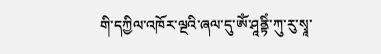གི་དཀྱིལ་འཁོར་ལྔའི་ཞལ་དུ་ཨོཾ་ཤཱནྟིཾ་ཀུ་རུ་སྭཱ་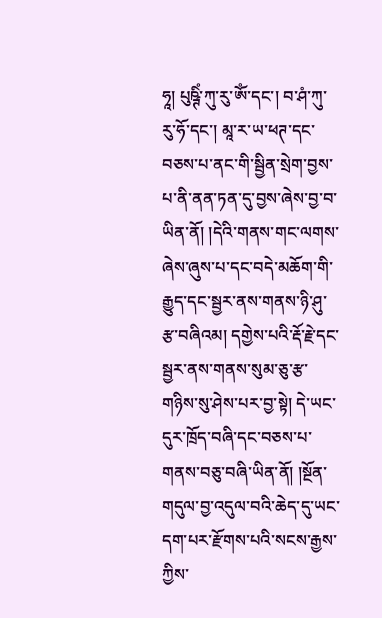ཧཱ། པུཥྚིཾ་ཀུ་རུ་ཨོཾ་དང་། བ་ཤཾ་ཀུ་རུ་ཧོ་དང་། མཱ་ར་ཡ་ཕཊ་དང་བཅས་པ་ནང་གི་སྦྱིན་སྲེག་བྱས་པ་ནི་ནན་ཏན་དུ་བྱས་ཞེས་བྱ་བ་ཡིན་ནོ། །དེའི་གནས་གང་ལགས་ཞེས་ཞུས་པ་དང་བདེ་མཆོག་གི་རྒྱུད་དང་སྦྱར་ནས་གནས་ཉི་ཤུ་རྩ་བཞིའམ། དགྱེས་པའི་རྡོ་རྗེ་དང་སྦྱར་ནས་གནས་སུམ་ཅུ་རྩ་གཉིས་སུ་ཤེས་པར་བྱ་སྟེ། དེ་ཡང་དུར་ཁྲོད་བཞི་དང་བཅས་པ་གནས་བཅུ་བཞི་ཡིན་ནོ། །སྔོན་གདུལ་བྱ་འདུལ་བའི་ཆེད་དུ་ཡང་དག་པར་རྫོགས་པའི་སངས་རྒྱས་ཀྱིས་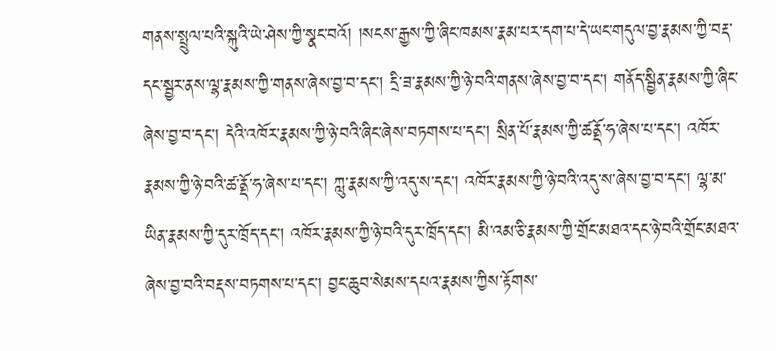གནས་སྤྲུལ་པའི་སྐུའི་ཡེ་ཤེས་ཀྱི་སྣང་བའོ། །སངས་རྒྱས་ཀྱི་ཞིང་ཁམས་རྣམ་པར་དག་པ་དེ་ཡང་གདུལ་བྱ་རྣམས་ཀྱི་བརྡ་དང་སྦྱར་ནས་ལྷ་རྣམས་ཀྱི་གནས་ཞེས་བྱ་བ་དང་། དྲི་ཟ་རྣམས་ཀྱི་ཉེ་བའི་གནས་ཞེས་བྱ་བ་དང་། གནོད་སྦྱིན་རྣམས་ཀྱི་ཞིང་ཞེས་བྱ་བ་དང་། དེའི་འཁོར་རྣམས་ཀྱི་ཉེ་བའི་ཞིང་ཞེས་བཏགས་པ་དང་། སྲིན་པོ་རྣམས་ཀྱི་ཚནྡོ་ཧ་ཞེས་པ་དང་། འཁོར་རྣམས་ཀྱི་ཉེ་བའི་ཚ་ནྡོ་ཧ་ཞེས་པ་དང་། ཀླུ་རྣམས་ཀྱི་འདུ་ས་དང་། འཁོར་རྣམས་ཀྱི་ཉེ་བའི་འདུ་ས་ཞེས་བྱ་བ་དང་། ལྷ་མ་ཡིན་རྣམས་ཀྱི་དུར་ཁྲོད་དང་། འཁོར་རྣམས་ཀྱི་ཉེ་བའི་དུར་ཁྲོད་དང་། མི་འམ་ཅི་རྣམས་ཀྱི་གྲོང་མཐའ་དང་ཉེ་བའི་གྲོང་མཐའ་ཞེས་བྱ་བའི་བརྡས་བཏགས་པ་དང་། བྱང་ཆུབ་སེམས་དཔའ་རྣམས་ཀྱིས་རྟོགས་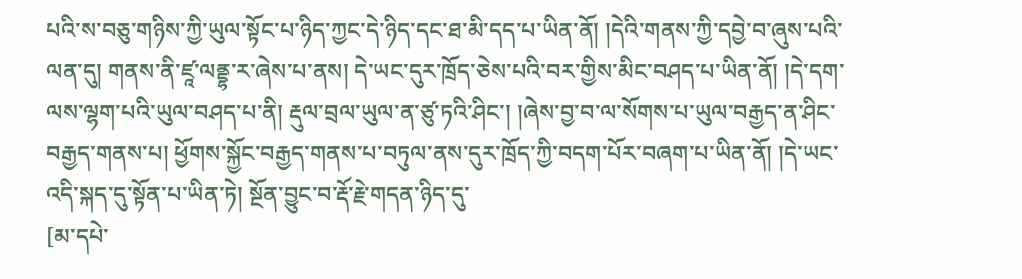པའི་ས་བཅུ་གཉིས་ཀྱི་ཡུལ་སྟོང་པ་ཉིད་ཀྱང་དེ་ཉིད་དང་ཐ་མི་དད་པ་ཡིན་ནོ། །དེའི་གནས་ཀྱི་དབྱེ་བ་ཞུས་པའི་ལན་དུ། གནས་ནི་ཛཱ་ལནྡྷ་ར་ཞེས་པ་ནས། དེ་ཡང་དུར་ཁྲོད་ཅེས་པའི་བར་གྱིས་མིང་བཤད་པ་ཡིན་ནོ། །དེ་དག་ལས་ལྷག་པའི་ཡུལ་བཤད་པ་ནི། རྡུལ་བྲལ་ཡུལ་ན་ཙུ་ཏའི་ཤིང་། །ཞེས་བྱ་བ་ལ་སོགས་པ་ཡུལ་བརྒྱད་ན་ཤིང་བརྒྱད་གནས་པ། ཕྱོགས་སྐྱོང་བརྒྱད་གནས་པ་བཏུལ་ནས་དུར་ཁྲོད་ཀྱི་བདག་པོར་བཞག་པ་ཡིན་ནོ། །དེ་ཡང་འདི་སྐད་དུ་སྟོན་པ་ཡིན་ཏེ། སྔོན་བྱུང་བ་རྡོ་རྗེ་གདན་ཉིད་དུ་
[མ་དཔེ་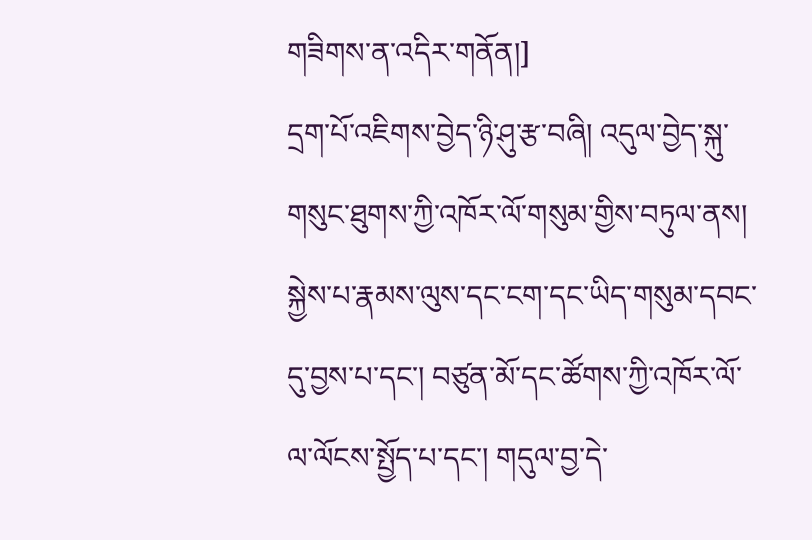གཟིགས་ན་འདིར་གནོན།]
དྲག་པོ་འཇིགས་བྱེད་ཉི་ཤུ་རྩ་བཞི། འདུལ་བྱེད་སྐུ་གསུང་ཐུགས་ཀྱི་འཁོར་ལོ་གསུམ་གྱིས་བཏུལ་ནས། སྐྱེས་པ་རྣམས་ལུས་དང་ངག་དང་ཡིད་གསུམ་དབང་དུ་བྱས་པ་དང་། བཙུན་མོ་དང་ཚོགས་ཀྱི་འཁོར་ལོ་ལ་ལོངས་སྤྱོད་པ་དང་། གདུལ་བྱ་དེ་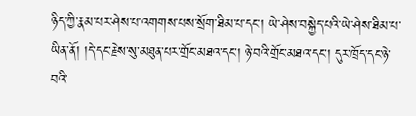ཉིད་ཀྱི་རྣམ་པར་ཤེས་པ་འགགས་པས་སྲོག་ཐིམ་པ་དང་། ཡེ་ཤེས་བསྐྱེད་པའི་ཡེ་ཤེས་ཐིམ་པ་ཡིན་ནོ། །དེ་དང་རྗེས་སུ་མཐུན་པར་གྲོང་མཐའ་དང་། ཉེ་བའི་གྲོང་མཐའ་དང་། དུར་ཁྲོད་དང་ཉེ་བའི་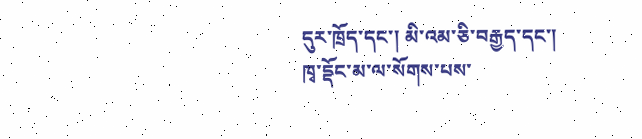དུར་ཁྲོད་དང་། མི་འམ་ཅི་བརྒྱད་དང་། ཁྭ་དྡོང་མ་ལ་སོགས་པས་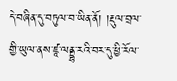དེ་བཞིན་དུ་བཏུལ་བ་ཡིན་ནོ། །རྡུལ་བྲལ་གྱི་ཡུལ་ནས་ཛཱ་ལནྡྷ་རའི་བར་དུ་ཕྱི་རོལ་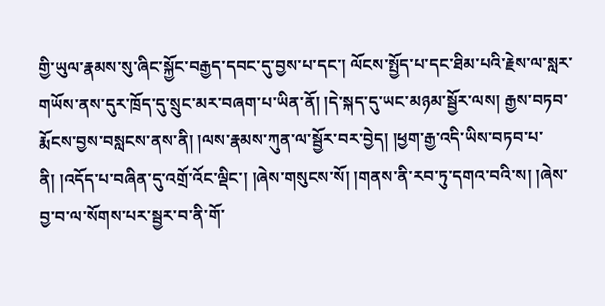གྱི་ཡུལ་རྣམས་སུ་ཞིང་སྐྱོང་བརྒྱད་དབང་དུ་བྱས་པ་དང་། ལོངས་སྤྱོད་པ་དང་ཐིམ་པའི་རྗེས་ལ་སླར་གཡོས་ནས་དུར་ཁྲོད་དུ་སྲུང་མར་བཞག་པ་ཡིན་ནོ། །དེ་སྐད་དུ་ཡང་མཉམ་སྦྱོར་ལས། རྒྱས་བཏབ་རྨོངས་བྱས་བསླངས་ནས་ནི། །ལས་རྣམས་ཀུན་ལ་སྦྱོར་བར་བྱེད། །ཕྱག་རྒྱ་འདི་ཡིས་བཏབ་པ་ནི། །འདོད་པ་བཞིན་དུ་འགྲོ་འོང་ལྡིང་། །ཞེས་གསུངས་སོ། །གནས་ནི་རབ་ཏུ་དགའ་བའི་ས། །ཞེས་བྱ་བ་ལ་སོགས་པར་སྦྱར་བ་ནི་གོ་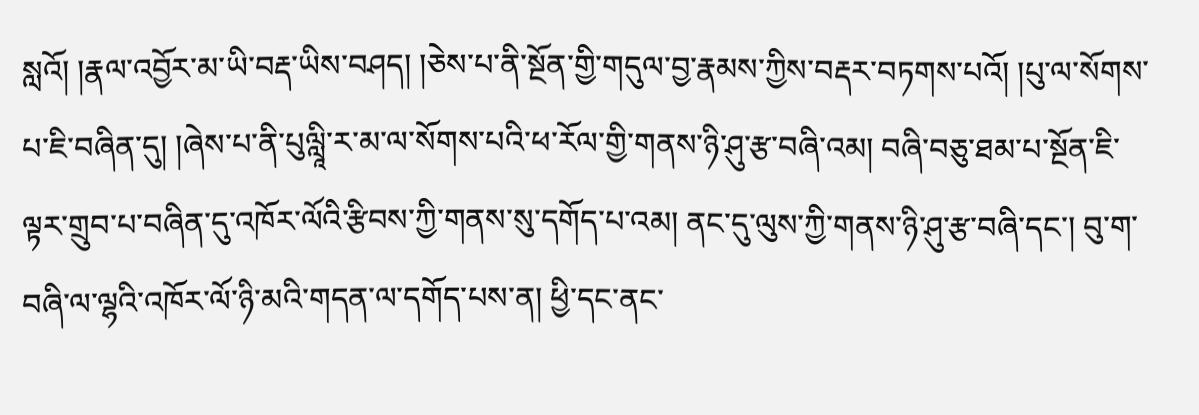སླའོ། །རྣལ་འབྱོར་མ་ཡི་བརྡ་ཡིས་བཤད། །ཅེས་པ་ནི་སྔོན་གྱི་གདུལ་བྱ་རྣམས་ཀྱིས་བརྡར་བཏགས་པའོ། །པུ་ལ་སོགས་པ་ཇི་བཞིན་དུ། །ཞེས་པ་ནི་པུལླཱི་ར་མ་ལ་སོགས་པའི་ཕ་རོལ་གྱི་གནས་ཉི་ཤུ་རྩ་བཞི་འམ། བཞི་བཅུ་ཐམ་པ་སྔོན་ཇི་ལྟར་གྲུབ་པ་བཞིན་དུ་འཁོར་ལོའི་རྩིབས་ཀྱི་གནས་སུ་དགོད་པ་འམ། ནང་དུ་ལུས་ཀྱི་གནས་ཉི་ཤུ་རྩ་བཞི་དང་། བུ་ག་བཞི་ལ་ལྷའི་འཁོར་ལོ་ཉི་མའི་གདན་ལ་དགོད་པས་ན། ཕྱི་དང་ནང་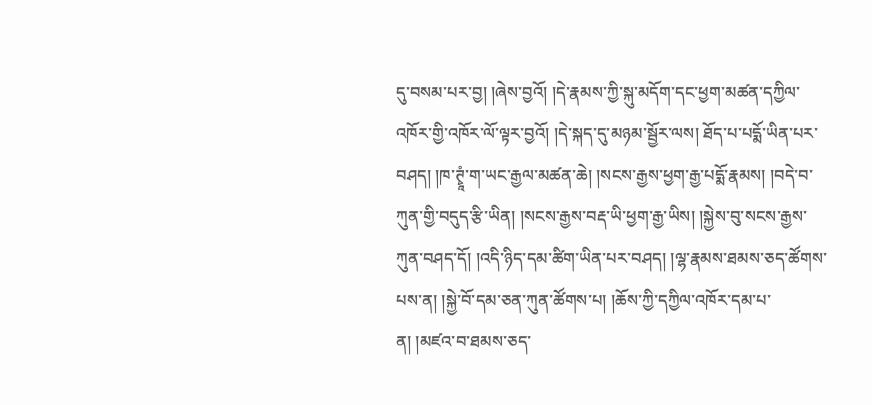དུ་བསམ་པར་བྱ། །ཞེས་བྱའོ། །དེ་རྣམས་ཀྱི་སྐུ་མདོག་དང་ཕྱག་མཚན་དཀྱིལ་འཁོར་གྱི་འཁོར་ལོ་ལྟར་བྱའོ། །དེ་སྐད་དུ་མཉམ་སྦྱོར་ལས། ཐོད་པ་པདྨོ་ཡིན་པར་བཤད། །ཁ་ཊྭཱཾ་ག་ཡང་རྒྱལ་མཚན་ཆེ། །སངས་རྒྱས་ཕྱག་རྒྱ་པདྨོ་རྣམས། །བདེ་བ་ཀུན་གྱི་བདུད་རྩི་ཡིན། །སངས་རྒྱས་བརྡ་ཡི་ཕྱག་རྒྱ་ཡིས། །སྐྱེས་བུ་སངས་རྒྱས་ཀུན་བཤད་དོ། །འདི་ཉིད་དམ་ཚིག་ཡིན་པར་བཤད། །ལྷ་རྣམས་ཐམས་ཅད་ཚོགས་པས་ན། །སྐྱེ་བོ་དམ་ཅན་ཀུན་ཚོགས་པ། །ཆོས་ཀྱི་དཀྱིལ་འཁོར་དམ་པ་ན། །མཛའ་བ་ཐམས་ཅད་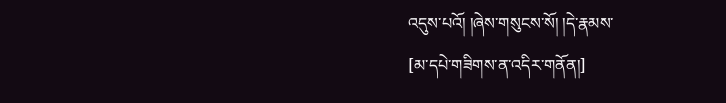འདུས་པའོ། །ཞེས་གསུངས་སོ། །དེ་རྣམས་
[མ་དཔེ་གཟིགས་ན་འདིར་གནོན།]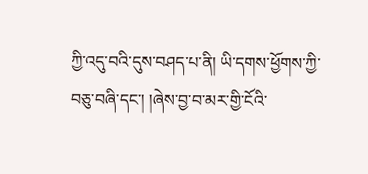ཀྱི་འདུ་བའི་དུས་བཤད་པ་ནི། ཡི་དགས་ཕྱོགས་ཀྱི་བཅུ་བཞི་དང་། །ཞེས་བྱ་བ་མར་གྱི་ངོའི་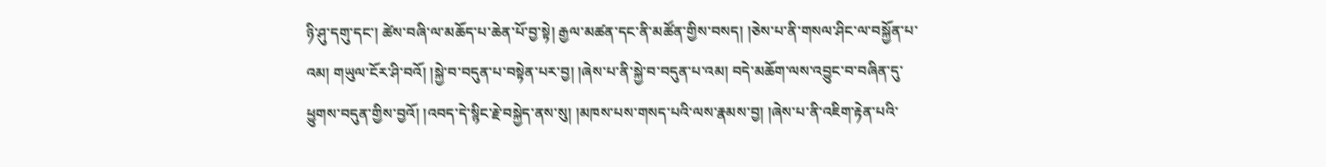ཉི་ཤུ་དགུ་དང་། ཚེས་བཞི་ལ་མཆོད་པ་ཆེན་པོ་བྱ་སྟེ། རྒྱལ་མཚན་དང་ནི་མཚོན་གྱིས་བསད། །ཅེས་པ་ནི་གསལ་ཤིང་ལ་བསྐྱོན་པ་འམ། གཡུལ་ངོར་ཤི་བའོ། །སྐྱེ་བ་བདུན་པ་བསྟེན་པར་བྱ། །ཞེས་པ་ནི་སྐྱེ་བ་བདུན་པ་འམ། བདེ་མཆོག་ལས་འབྱུང་བ་བཞིན་དུ་ཕྱུགས་བདུན་གྱིས་བྱའོ། །འབད་དེ་སྙིང་རྗེ་བསྐྱེད་ནས་སུ། །མཁས་པས་གསད་པའི་ལས་རྣམས་བྱ། །ཞེས་པ་ནི་འཇིག་རྟེན་པའི་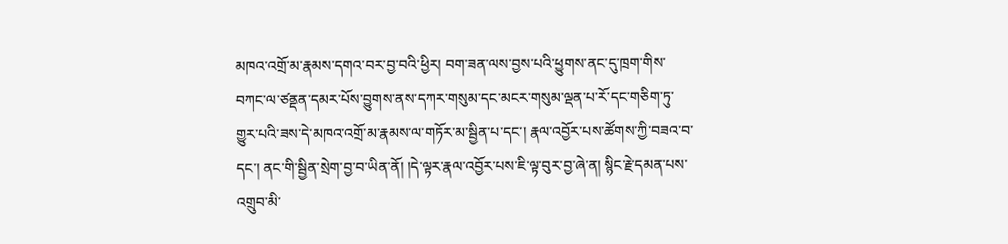མཁའ་འགྲོ་མ་རྣམས་དགའ་བར་བྱ་བའི་ཕྱིར། བག་ཟན་ལས་བྱས་པའི་ཕྱུགས་ནང་དུ་ཁྲག་གིས་བཀང་ལ་ཙནྡན་དམར་པོས་བྱུགས་ནས་དཀར་གསུམ་དང་མངར་གསུམ་ལྡན་པ་རོ་དང་གཅིག་ཏུ་གྱུར་པའི་ཟས་དེ་མཁའ་འགྲོ་མ་རྣམས་ལ་གཏོར་མ་སྦྱིན་པ་དང་། རྣལ་འབྱོར་པས་ཚོགས་ཀྱི་བཟའ་བ་དང་། ནང་གི་སྦྱིན་སྲེག་བྱ་བ་ཡིན་ནོ། །དེ་ལྟར་རྣལ་འབྱོར་པས་ཇི་ལྟ་བུར་བྱ་ཞེ་ན། སྙིང་རྗེ་དམན་པས་འགྲུབ་མི་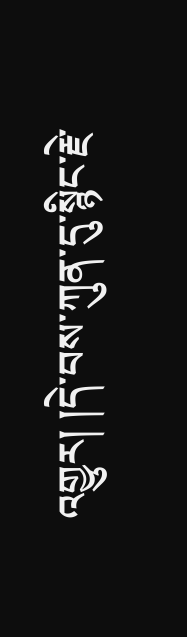འགྱུར། །དེ་བས་ཀུན་དུ་སྙིང་རྗེ་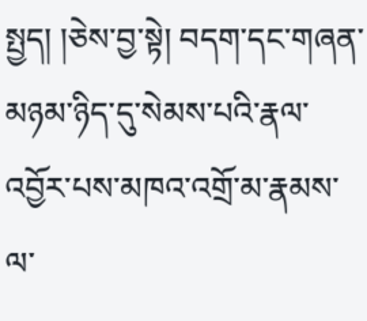སྤྱད། །ཅེས་བྱ་སྟེ། བདག་དང་གཞན་མཉམ་ཉིད་དུ་སེམས་པའི་རྣལ་འབྱོར་པས་མཁའ་འགྲོ་མ་རྣམས་ལ་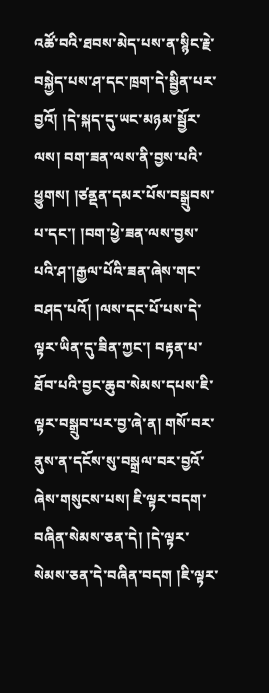འཚོ་བའི་ཐབས་མེད་པས་ན་སྙིང་རྗེ་བསྐྱེད་པས་ཤ་དང་ཁྲག་དེ་སྦྱིན་པར་བྱའོ། །དེ་སྐད་དུ་ཡང་མཉམ་སྦྱོར་ལས། བག་ཟན་ལས་ནི་བྱས་པའི་ཕྱུགས། །ཙནྡན་དམར་པོས་བསྒྲུབས་པ་དང་། །བག་ཕྱེ་ཟན་ལས་བྱས་པའི་ཤ་།རྒྱལ་པོའི་ཟན་ཞེས་གང་བཤད་པའོ། །ལས་དང་པོ་པས་དེ་ལྟར་ཡིན་དུ་ཟིན་ཀྱང་། བརྟན་པ་ཐོབ་པའི་བྱང་ཆུབ་སེམས་དཔས་ཇི་ལྟར་བསྒྲུབ་པར་བྱ་ཞེ་ན། གསོ་བར་ནུས་ན་དངོས་སུ་བསྒྲལ་བར་བྱའོ་ཞེས་གསུངས་པས། ཇི་ལྟར་བདག་བཞིན་སེམས་ཅན་དེ། །དེ་ལྟར་སེམས་ཅན་དེ་བཞིན་བདག །ཇི་ལྟར་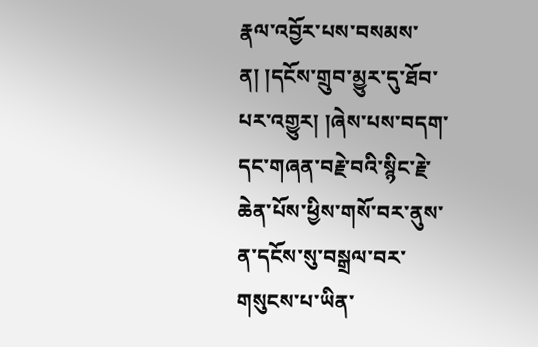རྣལ་འབྱོར་པས་བསམས་ན། །དངོས་གྲུབ་མྱུར་དུ་ཐོབ་པར་འགྱུར། །ཞེས་པས་བདག་དང་གཞན་བརྗེ་བའི་སྙིང་རྗེ་ཆེན་པོས་ཕྱིས་གསོ་བར་ནུས་ན་དངོས་སུ་བསྒྲལ་བར་གསུངས་པ་ཡིན་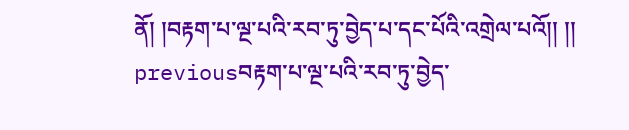ནོ། །བརྟག་པ་ལྔ་པའི་རབ་ཏུ་བྱེད་པ་དང་པོའི་འགྲེལ་པའོ།། །།
previousབརྟག་པ་ལྔ་པའི་རབ་ཏུ་བྱེད་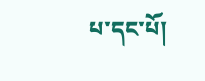པ་དང་པོ།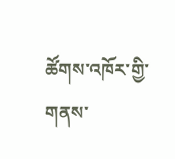ཚོགས་འཁོར་གྱི་གནས་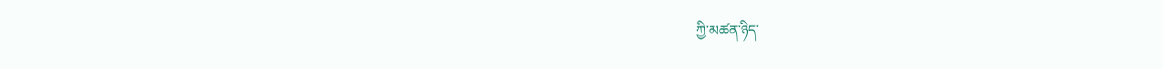ཀྱི་མཚན་ཉིད་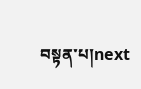བསྟན་པ།next